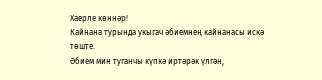Хаерле көннәр!
Кайнана турында укыгач әбиемнең кайнанасы искә төште.
Әбием мин туганчы күпкә иртәрәк үлгән,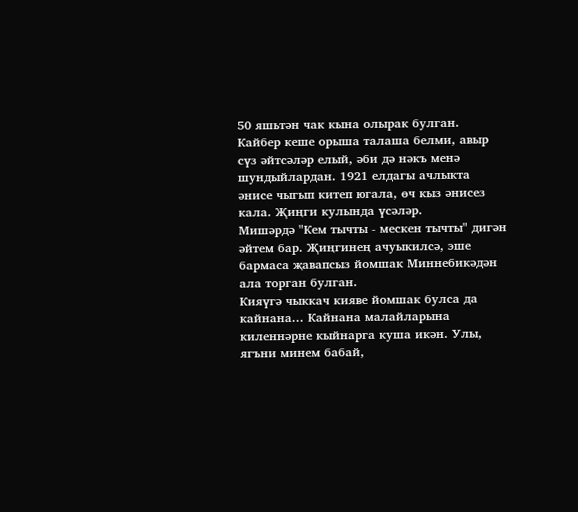50 яшьтән чак кына олырак булган.
Кайбер кеше орыша талаша белми, авыр сүз әйтсәләр елый, әби дә нәкъ менә шундыйлардан. 1921 елдагы ачлыкта әнисе чыгып китеп югала, өч кыз әнисез кала. Җиңги кулында үсәләр.
Мишәрдә "Кем тычты - мескен тычты" дигән әйтем бар. Җиңгинең ачуыкилсә, эше бармаса җавапсыз йомшак Миннебикәдән ала торган булган.
Кияүгә чыккач кияве йомшак булса да кайнана... Кайнана малайларына киленнәрне кыйнарга куша икән. Улы, ягъни минем бабай,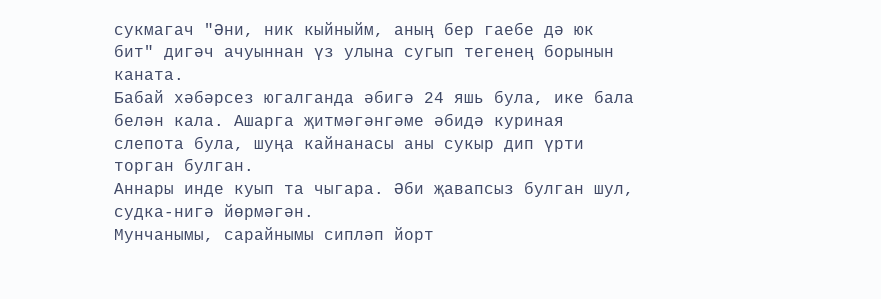сукмагач "Әни, ник кыйныйм, аның бер гаебе дә юк бит" дигәч ачуыннан үз улына сугып тегенең борынын каната.
Бабай хәбәрсез югалганда әбигә 24 яшь була, ике бала белән кала. Ашарга җитмәгәнгәме әбидә куриная слепота була, шуңа кайнанасы аны сукыр дип үрти торган булган.
Аннары инде куып та чыгара. Әби җавапсыз булган шул, судка-нигә йөрмәгән.
Мунчанымы, сарайнымы сипләп йорт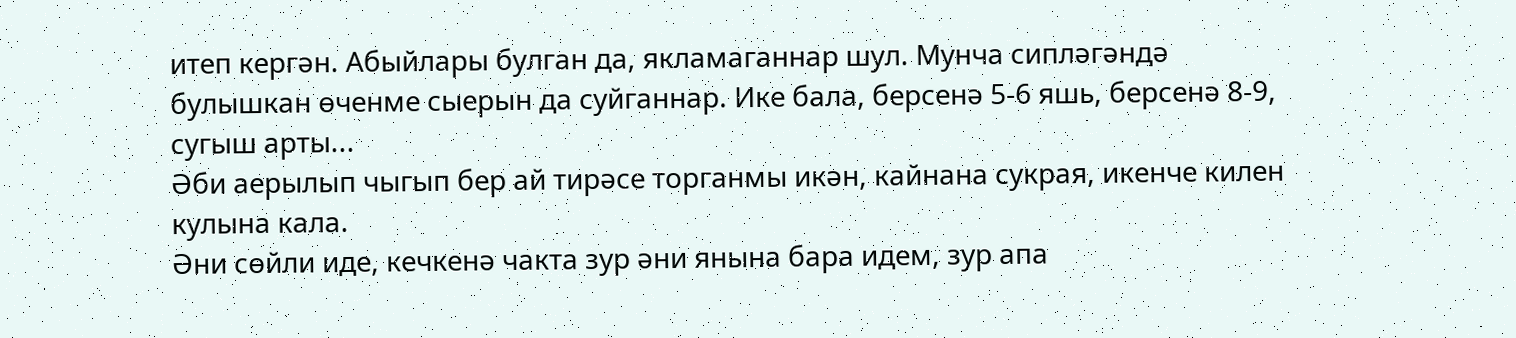итеп кергән. Абыйлары булган да, якламаганнар шул. Мунча сипләгәндә булышкан өченме сыерын да суйганнар. Ике бала, берсенә 5-6 яшь, берсенә 8-9, сугыш арты...
Әби аерылып чыгып бер ай тирәсе торганмы икән, кайнана сукрая, икенче килен кулына кала.
Әни сөйли иде, кечкенә чакта зур әни янына бара идем, зур апа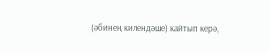(әбинең килендәше) кайтып керә,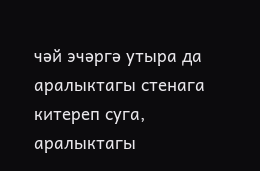чәй эчәргә утыра да аралыктагы стенага китереп суга, аралыктагы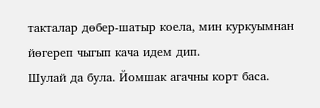такталар дөбер-шатыр коела, мин куркуымнан йөгереп чыгып кача идем дип.
Шулай да була. Йомшак агачны корт баса.